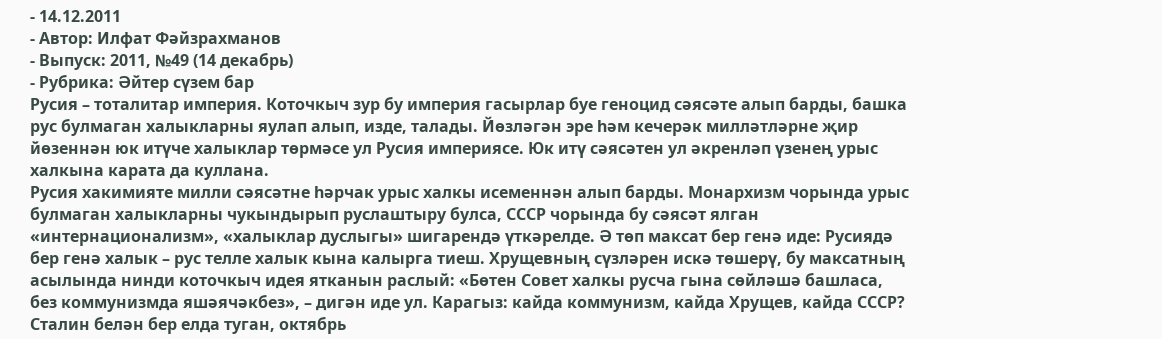- 14.12.2011
- Автор: Илфат Фәйзрахманов
- Выпуск: 2011, №49 (14 декабрь)
- Рубрика: Әйтер сүзем бар
Русия – тоталитар империя. Коточкыч зур бу империя гасырлар буе геноцид сәясәте алып барды, башка рус булмаган халыкларны яулап алып, изде, талады. Йөзләгән эре һәм кечерәк милләтләрне җир йөзеннән юк итүче халыклар төрмәсе ул Русия империясе. Юк итү сәясәтен ул әкренләп үзенең урыс халкына карата да куллана.
Русия хакимияте милли сәясәтне һәрчак урыс халкы исеменнән алып барды. Монархизм чорында урыс булмаган халыкларны чукындырып руслаштыру булса, СССР чорында бу сәясәт ялган «интернационализм», «халыклар дуслыгы» шигарендә үткәрелде. Ә төп максат бер генә иде: Русиядә бер генә халык – рус телле халык кына калырга тиеш. Хрущевның сүзләрен искә төшерү, бу максатның асылында нинди коточкыч идея ятканын раслый: «Бөтен Совет халкы русча гына сөйләшә башласа, без коммунизмда яшәячәкбез», – дигән иде ул. Карагыз: кайда коммунизм, кайда Хрущев, кайда СССР?
Сталин белән бер елда туган, октябрь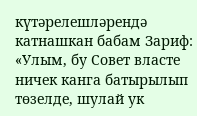күтәрелешләрендә катнашкан бабам Зариф: «Улым, бу Совет власте ничек канга батырылып төзелде, шулай ук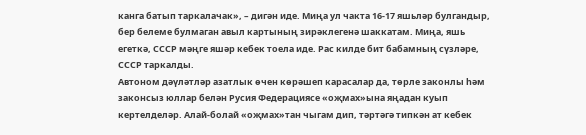канга батып таркалачак», – дигән иде. Миңа ул чакта 16-17 яшьләр булгандыр, бер белеме булмаган авыл картының зирәклегенә шаккатам. Миңа, яшь егеткә, СССР мәңге яшәр кебек тоела иде. Рас килде бит бабамның сүзләре, СССР таркалды.
Автоном дәүләтләр азатлык өчен көрәшеп карасалар да, төрле законлы һәм законсыз юллар белән Русия Федерациясе «оҗмах»ына яңадан куып кертелделәр. Алай-болай «оҗмах»тан чыгам дип, тәртәгә типкән ат кебек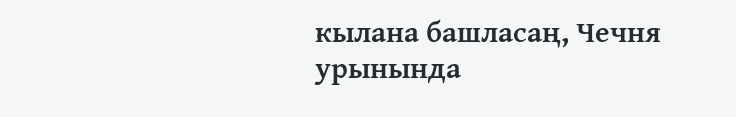кылана башласаң, Чечня урынында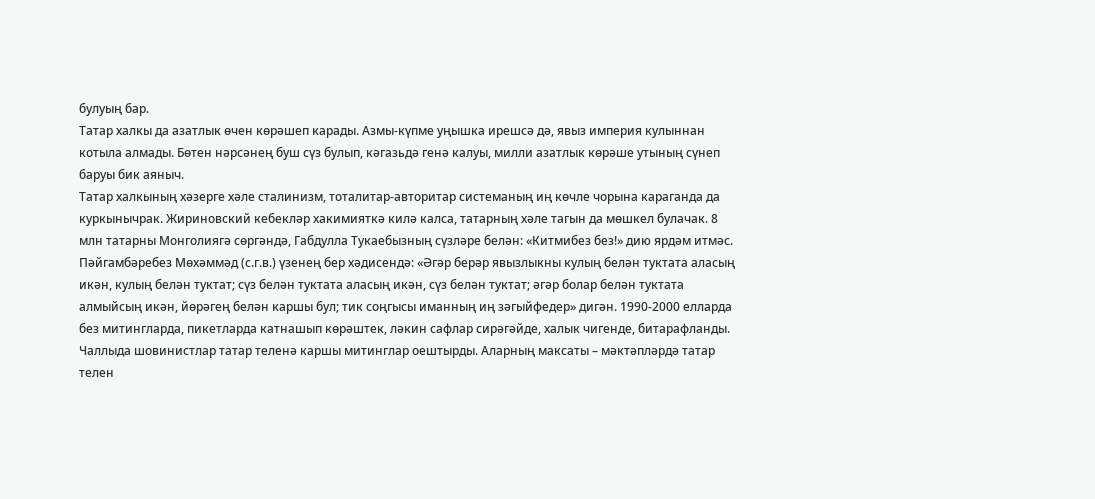булуың бар.
Татар халкы да азатлык өчен көрәшеп карады. Азмы-күпме уңышка ирешсә дә, явыз империя кулыннан котыла алмады. Бөтен нәрсәнең буш сүз булып, кәгазьдә генә калуы, милли азатлык көрәше утының сүнеп баруы бик аяныч.
Татар халкының хәзерге хәле сталинизм, тоталитар-авторитар системаның иң көчле чорына караганда да куркынычрак. Жириновский кебекләр хакимияткә килә калса, татарның хәле тагын да мөшкел булачак. 8 млн татарны Монголиягә сөргәндә, Габдулла Тукаебызның сүзләре белән: «Китмибез без!» дию ярдәм итмәс.
Пәйгамбәребез Мөхәммәд (с.г.в.) үзенең бер хәдисендә: «Әгәр берәр явызлыкны кулың белән туктата аласың икән, кулың белән туктат; сүз белән туктата аласың икән, сүз белән туктат; әгәр болар белән туктата алмыйсың икән, йөрәгең белән каршы бул; тик соңгысы иманның иң зәгыйфедер» дигән. 1990-2000 елларда без митингларда, пикетларда катнашып көрәштек, ләкин сафлар сирәгәйде, халык чигенде, битарафланды.
Чаллыда шовинистлар татар теленә каршы митинглар оештырды. Аларның максаты – мәктәпләрдә татар телен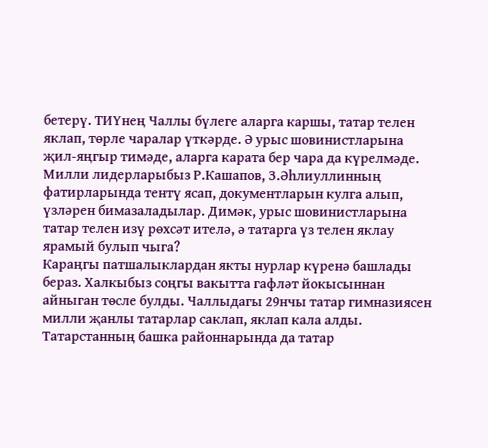бетерү. ТИҮнең Чаллы бүлеге аларга каршы, татар телен яклап, төрле чаралар үткәрде. Ә урыс шовинистларына җил-яңгыр тимәде, аларга карата бер чара да күрелмәде. Милли лидерларыбыз Р.Кашапов, З.Әһлиуллинның фатирларында тентү ясап, документларын кулга алып, үзләрен бимазаладылар. Димәк, урыс шовинистларына татар телен изү рөхсәт ителә, ә татарга үз телен яклау ярамый булып чыга?
Караңгы патшалыклардан якты нурлар күренә башлады бераз. Халкыбыз соңгы вакытта гафләт йокысыннан айныган төсле булды. Чаллыдагы 29нчы татар гимназиясен милли җанлы татарлар саклап, яклап кала алды. Татарстанның башка районнарында да татар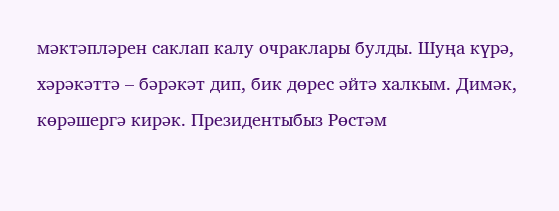мәктәпләрен саклап калу очраклары булды. Шуңа күрә, хәрәкәттә – бәрәкәт дип, бик дөрес әйтә халкым. Димәк, көрәшергә кирәк. Президентыбыз Рөстәм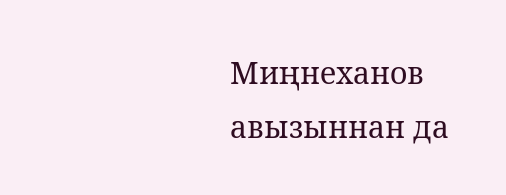Миңнеханов авызыннан да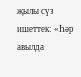җылы сүз ишеттек: «Һәр авылда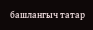башлангыч татар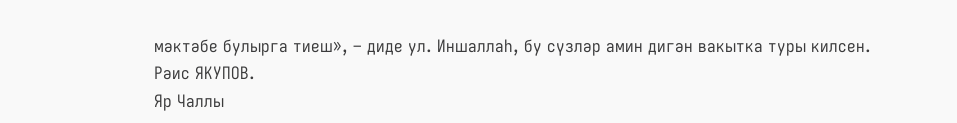мәктәбе булырга тиеш», – диде ул. Иншаллаһ, бу сүзләр амин дигән вакытка туры килсен.
Рәис ЯКУПОВ.
Яр Чаллы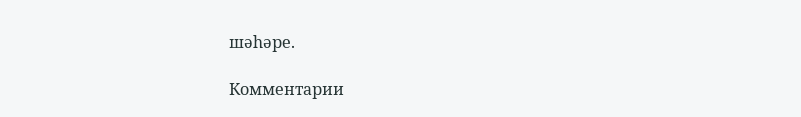шәһәре.

Комментарии